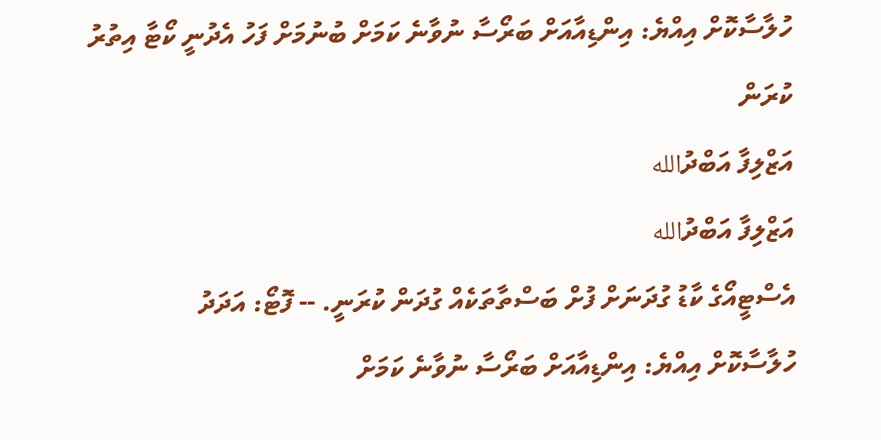ހުލާސާކޮށް އިއްޔެ: އިންޑިއާއަށް ބަރޯސާ ނުވާނެ ކަމަށް ބުނުމަށް ފަހު އެދުނީ ކޯޓާ އިތުރު ކުރަން
އަޒްލިފާ އަބްދުالله
އަޒްލިފާ އަބްދުالله
އެސްޓީއޯގެ ކާޑު ގުދަނަށް ފުށް ބަސްތާތަކެއް ގުދަން ކުރަނީ. -- ފޮޓޯ: އަދަދު
ހުލާސާކޮށް އިއްޔެ: އިންޑިއާއަށް ބަރޯސާ ނުވާނެ ކަމަށް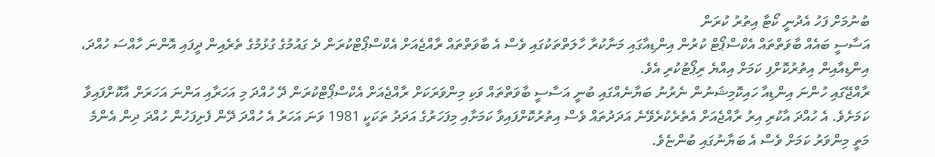ބުނުމަށް ފަހު އެދުނީ ކޯޓާ އިތުރު ކުރަން
އަސާސީ ބައެއް ބާވަތްތައް އެކްސްޕޯޓް ކުރުން އިންޑިއާގައި މަނާކުރާ ހާލަތްތަކުގައި ވެސް އެ ބާވަތްތައް ރާއްޖެއަށް އެކްސްޕޯޓްކުރަން ދެ ގައުމުގެ ގުޅުމުގެ ތެރެއިން ދީފައި އޮންނަ ހާއްސަ ހުއްދަ، އިންޑިއާއިން އިތުރުކޮށްފި ކަމަށް އިއްޔެ ރިޕޯޓުކުރި އެވެ.
ރާއްޖޭގައި ހުންނަ އިންޑިއާ ހައިކޮމިޝަނުން ނެރުނު ބަޔާނެއްގައި ބުނީ އަސާސީ ބާވަތްތައް ވަކި މިންވަރަކަށް ރާއްޖެއަށް އެކްސްޕޯޓްކުރަން ދޭ ހުއްދަ މި އަހަރާއި އަންނަ އަހަރަށް އާކޮށްފައިވާ ކަމަށެވެ. އެ ހުއްދަ އާކުރި އިރު ރާއްޖެއަށް އެތެރެކުރެވޭނެ އަދަދުތައް ވެސް އިތުރުކޮށްފައިވާ ކަމަށާއި މިފަހަރުގެ އަދަދު ތަކަކީ 1981 ވަނަ އަހަރު އެ ހުއްދަ ދޭން ފެށިފަހުން ހުއްދަ ދިން އެންމެ މަތީ މިންވަރު ކަމަށް ވެސް އެ ބަޔާނުގައި ބުންޏެވެ.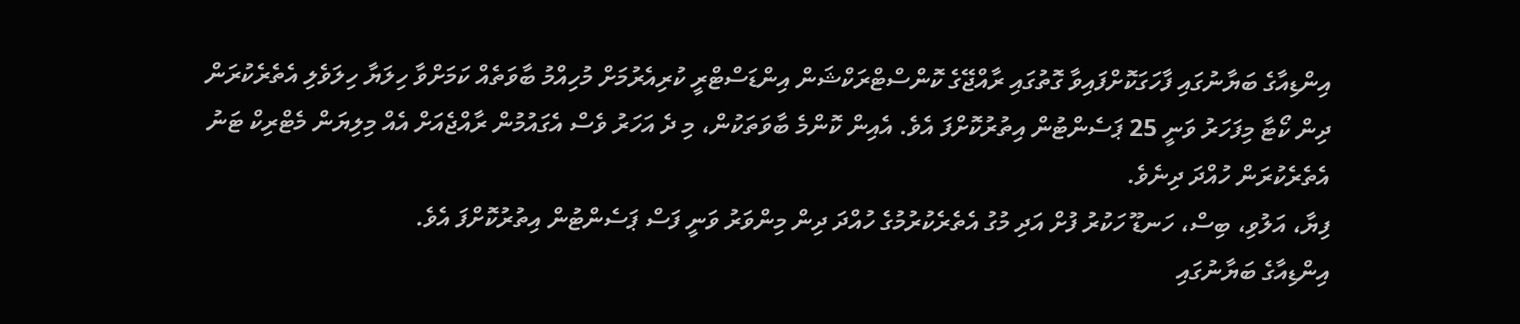އިންޑިއާގެ ބަޔާނުގައި ފާހަގަކޮށްފައިވާ ގޮތުގައި ރާއްޖޭގެ ކޮންސްޓްރަކްޝަން އިންޑަސްޓްރީ ކުރިއެރުމަށް މުހިއްމު ބާވަތެއް ކަމަށްވާ ހިލަޔާ ހިލަވެލި އެތެރެކުރަން ދިން ކޯޓާ މިފަހަރު ވަނީ 25 ޕަސެންޓުން އިތުރުކޮށްފަ އެވެ. އެއިން ކޮންމެ ބާވަތަކުން، މި ދެ އަހަރު ވެސް އެގައުމުން ރާއްޖެއަށް އެއް މިލިޔަން މެޓްރިކް ޓަނު އެތެރެކުރަން ހުއްދަ ދިނެވެ.
ފިޔާ، އަލުވި، ބިސް، ހަނޑޫ ހަކުރު ފުށް އަދި މުގު އެތެރެކުރުމުގެ ހުއްދަ ދިން މިންވަރު ވަނީ ފަސް ޕަސެންޓުން އިތުރުކޮށްފަ އެވެ.
އިންޑިއާގެ ބަޔާނުގައި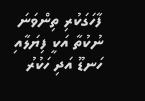ފާހަގަކުރި ތިންވަނަ ނުކުތާ އަކީ ފިޔަލާއި ހަނޑޫ އަދި ހަކުރު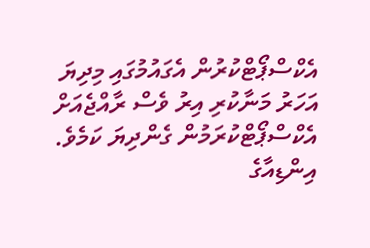އެކްސްޕޯޓްކުރުން އެގައުމުގައި މިދިޔަ އަހަރު މަނާކުރި އިރު ވެސް ރާއްޖެއަށް އެކްސްޕޯޓްކުރަމުން ގެންދިޔަ ކަމެވެ.
އިންޑިއާގެ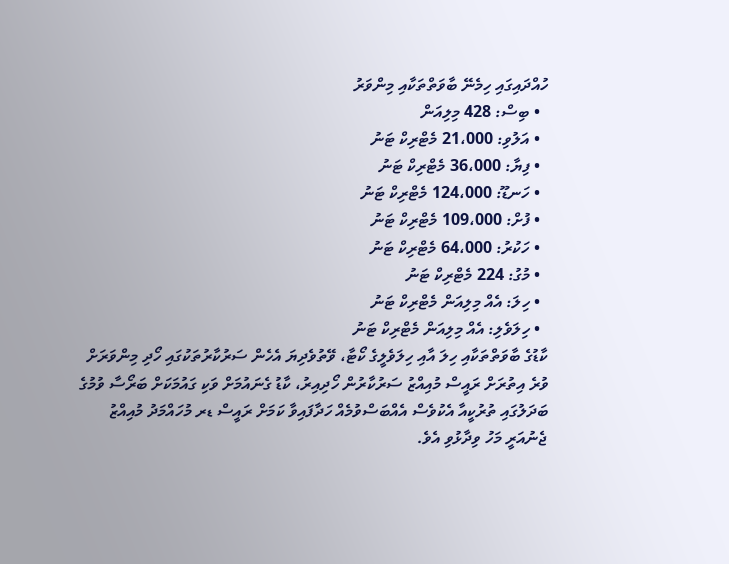ހުއްދައިގައި ހިމެނޭ ބާވަތްތަކާއި މިންވަރު
  • ބިސް: 428 މިލިއަން
  • އަލުވި: 21،000 މެޓްރިކް ޓަނު
  • ފިޔާ: 36،000 މެޓްރިކް ޓަނު
  • ހަނޑޫ: 124،000 މެޓްރިކް ޓަނު
  • ފުށް: 109،000 މެޓްރިކް ޓަނު
  • ހަކުރު: 64،000 މެޓްރިކް ޓަނު
  • މުގު: 224 މެޓްރިކް ޓަނު
  • ހިލަ: އެއް މިލިއަން މެޓްރިކް ޓަނު
  • ހިލަވެލި: އެއް މިލިއަން މެޓްރިކް ޓަނު
ކާޑުގެ ބާވަތްތަކާއި ހިލަ އާއި ހިލަވެލީގެ ކޯޓާ، ވޭތުވެދިޔަ އެހެން ސަރުކާރުތަކުގައި ހޯދި މިންވަރަށް ވުރެ އިތުރަށް ރައީސް މުއިއްޒު ސަރުކާރުން ހޯދިއިރު، ކާޑު ގެނައުމަށް ވަކި ގައުމަކަށް ބަރޯސާ ވުމުގެ ބަދަލުގައި ތުރުކީއާ އެކުވެސް އެއްބަސްވުމެއް ހަދާފައިވާ ކަމަށް ރައީސް ޑރ މުހައްމަދު މުއިއްޒު ޖެނުއަރީ މަހު ވިދާޅުވި އެވެ.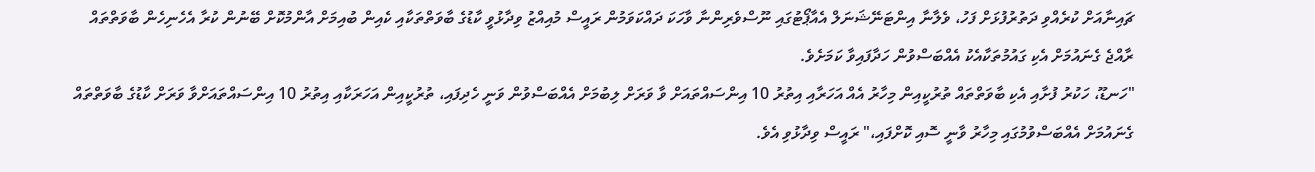ޗައިނާއަށް ކުރެއްވި ދަތުރުފުޅަށް ފަހު، ވެލާނާ އިންޓަނޭޝަނަލް އެއާޕޯޓުގައި ނޫސްވެރިންނާ ވާހަކަ ދައްކަވަމުން ރައީސް މުއިއްޒު ވިދާޅުވީ ކާޑުގެ ބާވަތްތަކާއި ކެއިން ބުއިމަށް އާންމުކޮށް ބޭނުން ކުރާ އެހެނިހެން ބާވަތްތައް ރާއްޖެ ގެނައުމަށް އެކި ގައުމުތަކާއެކު އެއްބަސްވުން ހަދާފައިވާ ކަމަށެވެ.
"ހަނޑޫ، ހަކުރު ފުށާއި އެކި ބާވަތްތައް ތުރުކީއިން މިހާރު އެއް އަހަރާއި އިތުރު 10 އިންސައްތައަށް ވާ ވަރަށް ލިބުމަށް އެއްބަސްވުން ވަނީ ހެދިފައި، ތުރުކީއިން އަހަރަކާއި އިތުރު 10 އިންސައްތައަށްވާ ވަރަށް ކާޑުގެ ބާވަތްތައް ގެނައުމަށް އެއްބަސްވުމުގައި މިހާރު ވާނީ ސޮއި ކޮށްފައި،" ރައީސް ވިދާޅުވި އެވެ.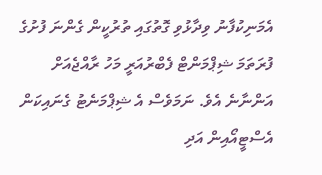އެމަނިކުފާނު ވިދާޅުވި ގޮތުގައި ތުރުކީން ގެންނަ ފުށުގެ ފުރަތަމަ ޝިޕްމަންޓް ފެބްރުއަރީ މަހު ރާއްޖެއަށް އަންނާނެ އެވެ. ނަމަވެސް އެ ޝިޕްމަނެޓު ގެނައިކަން އެސްޓީއޯއިން އަދި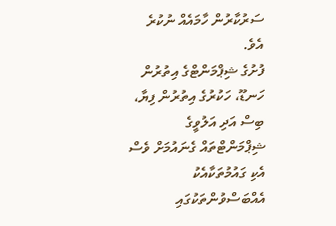ސަރުކާރުން ހާމައެއް ނުކުރެ އެވެ.
ފުށުގެ ޝިޕްމަންޓްގެ އިތުރުން ހަނޑޫ، ހަކުރުގެ އިތުރުން ފިޔާ، ބިސް އަދި އަލުވީގެ ޝިޕްމަންޓްތައް ގެނައުމަށް ވެސް އެކި ގައުމުތަކާއެކު އެއްބަސްވުންތަކުގައި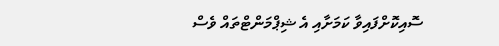ސޮއިކޮށްފައިވާ ކަމަށާއި އެ ޝިޕްމަންޓްތައް ވެސް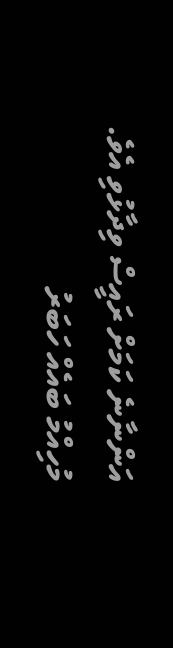އަންނާނެ ކަމަށް ރައީސް ވިދާޅުވި އެވެ.
މުހިއްމު ބައެއް ހަބަރު